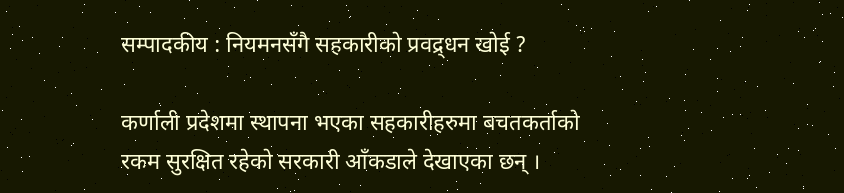सम्पादकीय : नियमनसँगै सहकारीको प्रवद्र्धन खोई ?

कर्णाली प्रदेशमा स्थापना भएका सहकारीहरुमा बचतकर्ताको रकम सुरक्षित रहेको सरकारी आँकडाले देखाएका छन् ।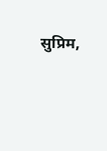सुप्रिम,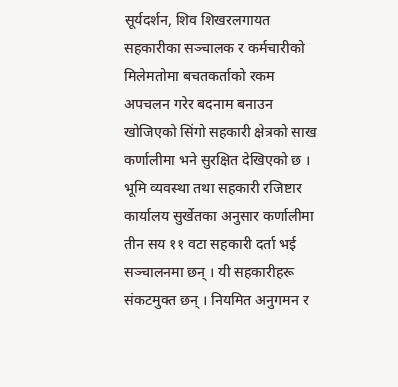सूर्यदर्शन, शिव शिखरलगायत सहकारीका सञ्चालक र कर्मचारीको मिलेमतोमा बचतकर्ताको रकम अपचलन गरेर बदनाम बनाउन खोजिएको सिंगो सहकारी क्षेत्रको साख कर्णालीमा भने सुरक्षित देखिएको छ । भूमि व्यवस्था तथा सहकारी रजिष्टार कार्यालय सुर्खेतका अनुसार कर्णालीमा तीन सय ११ वटा सहकारी दर्ता भई सञ्चालनमा छन् । यी सहकारीहरू संकटमुक्त छन् । नियमित अनुगमन र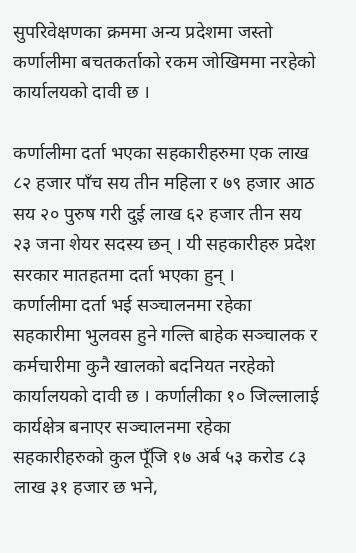सुपरिवेक्षणका क्रममा अन्य प्रदेशमा जस्तो कर्णालीमा बचतकर्ताको रकम जोखिममा नरहेको कार्यालयको दावी छ ।

कर्णालीमा दर्ता भएका सहकारीहरुमा एक लाख ८२ हजार पाँच सय तीन महिला र ७९ हजार आठ सय २० पुरुष गरी दुई लाख ६२ हजार तीन सय २३ जना शेयर सदस्य छन् । यी सहकारीहरु प्रदेश सरकार मातहतमा दर्ता भएका हुन् ।
कर्णालीमा दर्ता भई सञ्चालनमा रहेका सहकारीमा भुलवस हुने गल्ति बाहेक सञ्चालक र कर्मचारीमा कुनै खालको बदनियत नरहेको कार्यालयको दावी छ । कर्णालीका १० जिल्लालाई कार्यक्षेत्र बनाएर सञ्चालनमा रहेका सहकारीहरुको कुल पूँजि १७ अर्ब ५३ करोड ८३ लाख ३१ हजार छ भने,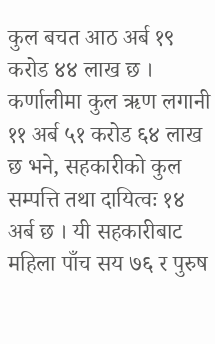कुल बचत आठ अर्ब १९ करोड ४४ लाख छ । कर्णालीमा कुल ऋण लगानी ११ अर्ब ५१ करोड ६४ लाख छ भने, सहकारीको कुल सम्पत्ति तथा दायित्वः १४ अर्ब छ । यी सहकारीबाट महिला पाँच सय ७६ र पुरुष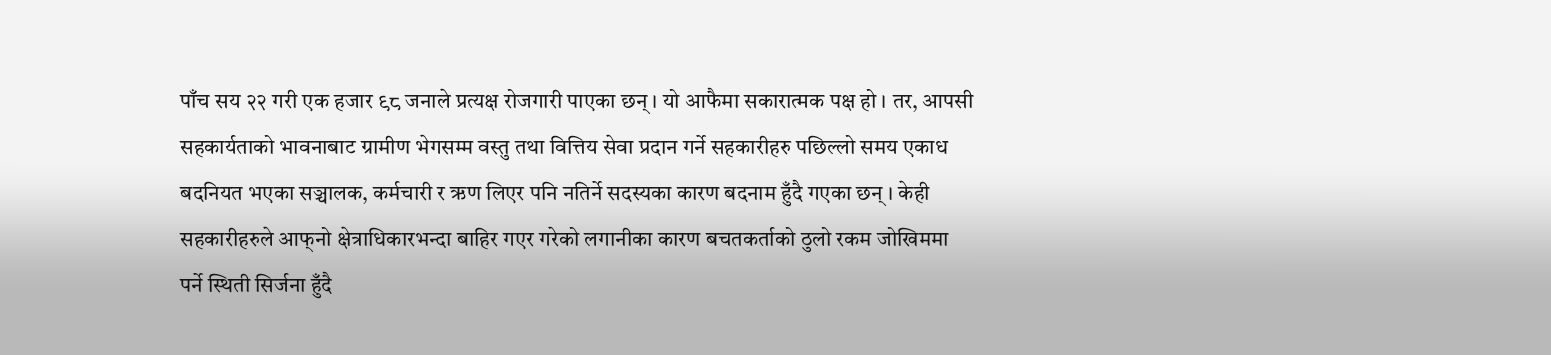पाँच सय २२ गरी एक हजार ९८ जनाले प्रत्यक्ष रोजगारी पाएका छन् । यो आफैमा सकारात्मक पक्ष हो । तर, आपसी सहकार्यताको भावनाबाट ग्रामीण भेगसम्म वस्तु तथा वित्तिय सेवा प्रदान गर्ने सहकारीहरु पछिल्लो समय एकाध बदनियत भएका सञ्चालक, कर्मचारी र ऋण लिएर पनि नतिर्ने सदस्यका कारण बदनाम हुँदै गएका छन् । केही सहकारीहरुले आफ्‌नो क्षेत्राधिकारभन्दा बाहिर गएर गरेको लगानीका कारण बचतकर्ताको ठुलो रकम जोखिममा पर्ने स्थिती सिर्जना हुँदै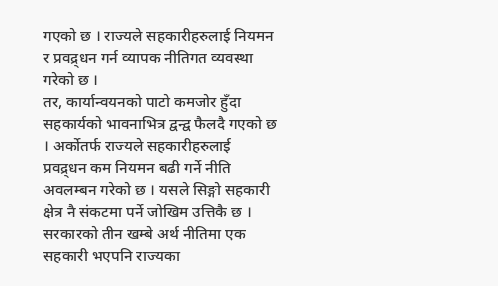गएको छ । राज्यले सहकारीहरुलाई नियमन र प्रवद्र्धन गर्न व्यापक नीतिगत व्यवस्था गरेको छ ।
तर, कार्यान्वयनको पाटो कमजोर हुँदा सहकार्यको भावनाभित्र द्वन्द्व फैलदै गएको छ । अर्कोतर्फ राज्यले सहकारीहरुलाई प्रवद्र्धन कम नियमन बढी गर्ने नीति अवलम्बन गरेको छ । यसले सिङ्गो सहकारी क्षेत्र नै संकटमा पर्ने जोखिम उत्तिकै छ । सरकारको तीन खम्बे अर्थ नीतिमा एक सहकारी भएपनि राज्यका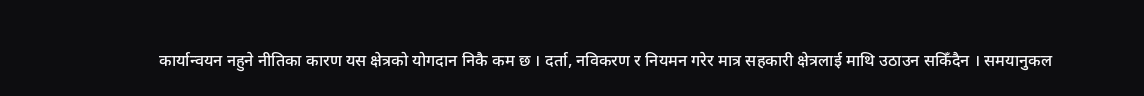कार्यान्वयन नहुने नीतिका कारण यस क्षेत्रको योगदान निकै कम छ । दर्ता, नविकरण र नियमन गरेर मात्र सहकारी क्षेत्रलाई माथि उठाउन सकिँदैन । समयानुकल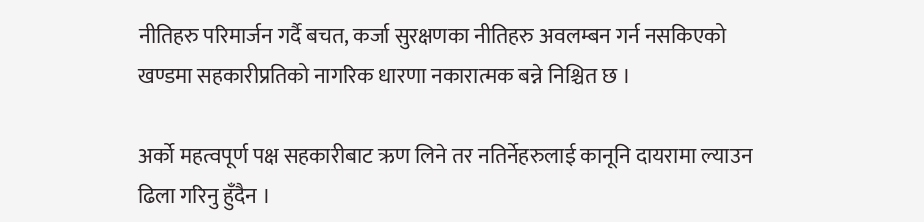नीतिहरु परिमार्जन गर्दै बचत, कर्जा सुरक्षणका नीतिहरु अवलम्बन गर्न नसकिएको खण्डमा सहकारीप्रतिको नागरिक धारणा नकारात्मक बन्ने निश्चित छ ।

अर्को महत्वपूर्ण पक्ष सहकारीबाट ऋण लिने तर नतिर्नेहरुलाई कानूनि दायरामा ल्याउन ढिला गरिनु हुँदैन ।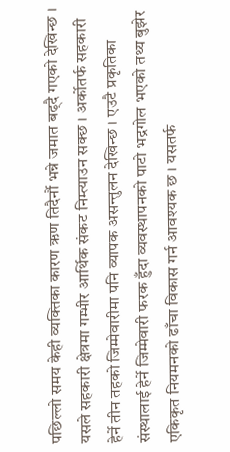पछिल्लो समय केही व्यक्तिका कारण ऋण तिदैर्नौ भन्ने जमात बढ्दै गएको देखिन्छ । यसले सहकारी क्षेत्रमा गम्भीर आर्थिक संकट निम्त्याउन सक्छ । अर्कोतर्फ सहकारी हेर्ने तीन तहको जिम्मेवारीमा पनि व्यापक असन्तुलन देखिन्छ । एउटै प्रकृतिका संस्थालाई हेर्ने जिम्मेवारी फरक हुँदा व्यवस्थापनको पाटो भद्रगोल भएको तथ्य बुझेर एकिकृत नियमनको ढाँचा विकास गर्न आवश्यक छ । यसतर्फ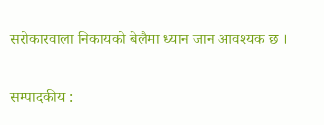सरोकारवाला निकायको बेलैमा ध्यान जान आवश्यक छ ।

सम्पादकीय :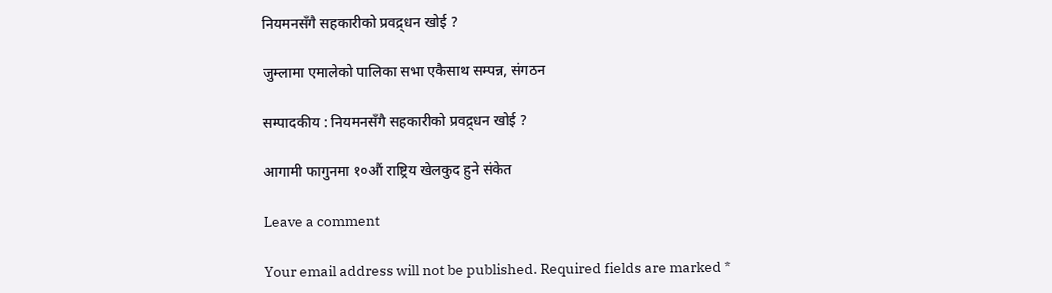नियमनसँगै सहकारीको प्रवद्र्धन खोई ?

जुम्लामा एमालेको पालिका सभा एकैसाथ सम्पन्न, संगठन

सम्पादकीय : नियमनसँगै सहकारीको प्रवद्र्धन खोई ?

आगामी फागुनमा १०औं राष्ट्रिय खेलकुद हुने संकेत

Leave a comment

Your email address will not be published. Required fields are marked *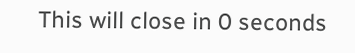This will close in 0 seconds